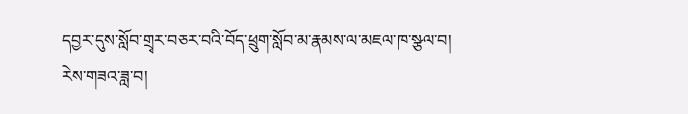དབྱར་དུས་སློབ་གྲྭར་བཅར་བའི་བོད་ཕྲུག་སློབ་མ་རྣམས་ལ་མཇལ་ཁ་སྩལ་བ།
རེས་གཟའ་ཟླ་བ།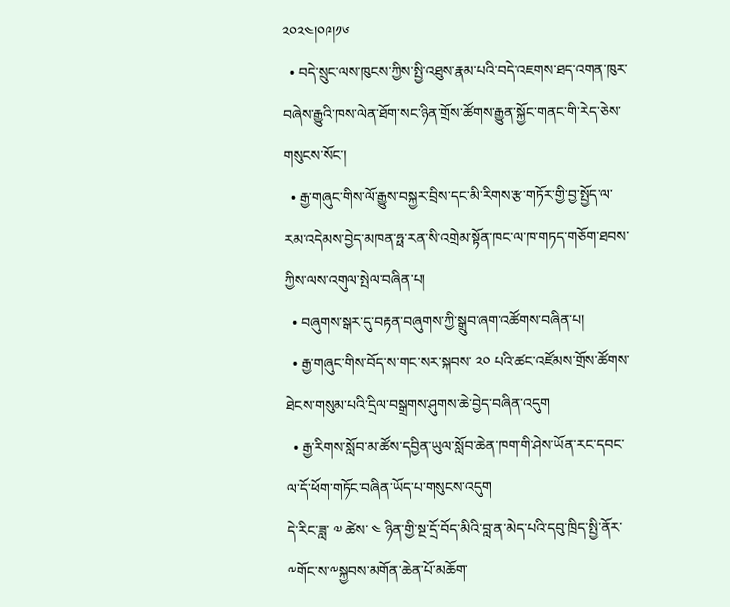༢༠༢༤།༠༩།༡༦
  • བདེ་སྲུང་ལས་ཁུངས་ཀྱིས་སྤྱི་འཐུས་རྣམ་པའི་བདེ་འཇགས་ཐད་འགན་ཁུར་བཞེས་རྒྱུའི་ཁས་ལེན་ཐོག་སང་ཉིན་གྲོས་ཚོགས་རྒྱུན་སྐྱོང་གནང་གི་རེད་ཅེས་གསུངས་སོང་།
  • རྒྱ་གཞུང་གིས་ལོ་རྒྱུས་བསྐྱར་བྲིས་དང་མི་རིགས་རྩ་གཏོར་གྱི་བྱ་སྤྱོད་ལ་རམ་འདེམས་བྱེད་མཁན་ཧྥ་རན་སི་འགྲེམ་སྟོན་ཁང་ལ་ཁ་གཏད་གཅོག་ཐབས་ཀྱིས་ལས་འགུལ་སྤེལ་བཞིན་པ།
  • བཞུགས་སྒར་དུ་བརྟན་བཞུགས་ཀྱི་སྒྲུབ་ཞག་འཚོགས་བཞིན་པ།
  • རྒྱ་གཞུང་གིས་བོད་ས་གང་སར་སྐབས་ ༢༠ པའི་ཚང་འཛོམས་གྲོས་ཚོགས་ཐེངས་གསུམ་པའི་དྲིལ་བསྒྲགས་ཤུགས་ཆེ་བྱེད་བཞིན་འདུག
  • རྒྱ་རིགས་སློབ་མ་ཚོས་དབྱིན་ཡུལ་སློབ་ཆེན་ཁག་གི་ཤེས་ཡོན་རང་དབང་ལ་དོ་ཕོག་གཏོང་བཞིན་ཡོད་པ་གསུངས་འདུག
དེ་རིང་ཟླ་ ༧ ཚེས་ ༤ ཉིན་གྱི་སྔ་དྲོ་བོད་མིའི་བླ་ན་མེད་པའི་དབུ་ཁྲིད་སྤྱི་ནོར་༸གོང་ས་༸སྐྱབས་མགོན་ཆེན་པོ་མཆོག་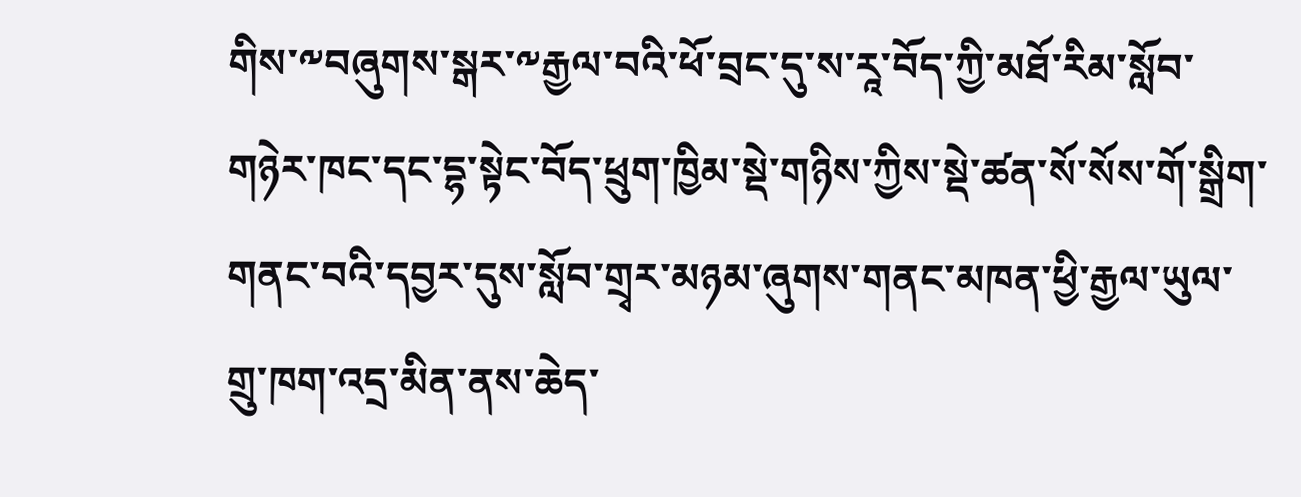གིས་༸བཞུགས་སྒར་༸རྒྱལ་བའི་ཕོ་བྲང་དུ་ས་རཱ་བོད་ཀྱི་མཐོ་རིམ་སློབ་གཉེར་ཁང་དང་དྷ་སྟེང་བོད་ཕྲུག་ཁྱིམ་སྡེ་གཉིས་ཀྱིས་སྡེ་ཚན་སོ་སོས་གོ་སྒྲིག་གནང་བའི་དབྱར་དུས་སློབ་གྲྭར་མཉམ་ཞུགས་གནང་མཁན་ཕྱི་རྒྱལ་ཡུལ་གྲུ་ཁག་འདྲ་མིན་ནས་ཆེད་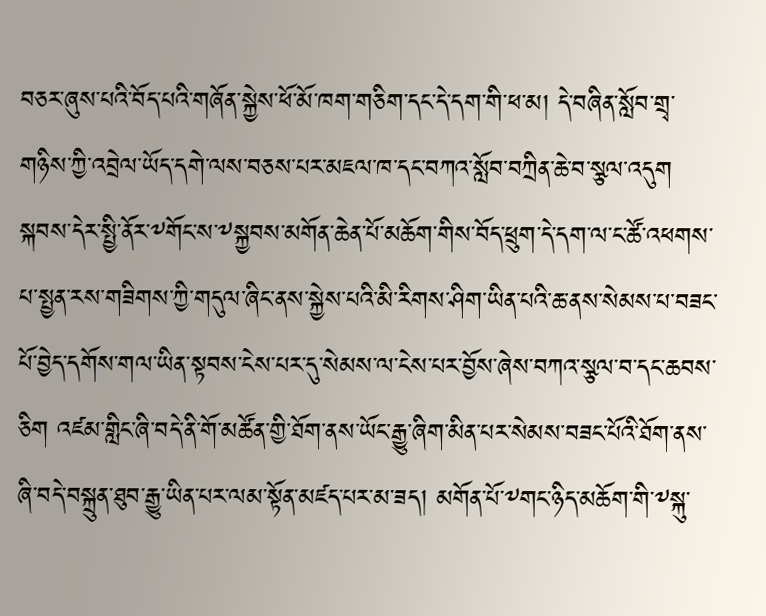བཅར་ཞུས་པའི་བོད་པའི་གཞོན་སྐྱེས་ཕོ་མོ་ཁག་གཅིག་དང་དེ་དག་གི་ཕ་མ། དེ་བཞིན་སློབ་གྲྭ་གཉིས་ཀྱི་འབྲེལ་ཡོད་དགེ་ལས་བཅས་པར་མཇལ་ཁ་དང་བཀའ་སློབ་བཀྲིན་ཆེ་བ་སྩལ་འདུག
སྐབས་དེར་སྤྱི་ནོར་༸གོང་ས་༸སྐྱབས་མགོན་ཆེན་པོ་མཆོག་གིས་བོད་ཕྲུག་དེ་དག་ལ་ང་ཚོ་འཕགས་པ་སྤྱན་རས་གཟིགས་ཀྱི་གདུལ་ཞིང་ནས་སྐྱེས་པའི་མི་རིགས་ཤིག་ཡིན་པའི་ཆ་ནས་སེམས་པ་བཟང་པོ་བྱེད་དགོས་གལ་ཡིན་སྟབས་ངེས་པར་དུ་སེམས་ལ་ངེས་པར་བྱོས་ཞེས་བཀའ་སྩལ་བ་དང་ཆབས་ཅིག འཛམ་གླིང་ཞི་བདེ་ནི་གོ་མཚོན་གྱི་ཐོག་ནས་ཡོང་རྒྱུ་ཞིག་མིན་པར་སེམས་བཟང་པོའི་ཐོག་ནས་ཞི་བདེ་བསྐྲུན་ཐུབ་རྒྱུ་ཡིན་པར་ལམ་སྟོན་མཛད་པར་མ་ཟད། མགོན་པོ་༸གང་ཉིད་མཆོག་གི་༸སྐུ་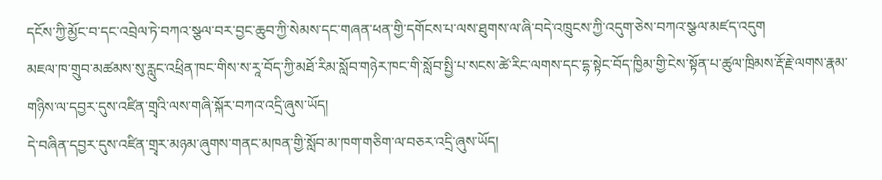དངོས་ཀྱི་མྱོང་བ་དང་འབྲེལ་ཏེ་བཀའ་སྩལ་བར་བྱང་ཆུབ་ཀྱི་སེམས་དང་གཞན་ཕན་གྱི་དགོངས་པ་ལས་ཐུགས་ལ་ཞི་བདེ་འཁྲུངས་ཀྱི་འདུག་ཅེས་བཀའ་སྩལ་མཛད་འདུག
མཇལ་ཁ་གྲུབ་མཚམས་སུ་རླུང་འཕྲིན་ཁང་གིས་ས་རཱ་བོད་ཀྱི་མཐོ་རིམ་སློབ་གཉེར་ཁང་གི་སློབ་སྤྱི་པ་སངས་ཚེ་རིང་ལགས་དང་དྷ་སྟེང་བོད་ཁྱིམ་གྱི་ངེས་སྟོན་པ་ཚུལ་ཁྲིམས་རྡོ་རྗེ་ལགས་རྣམ་གཉིས་ལ་དབྱར་དུས་འཛིན་གྲྭའི་ལས་གཞི་སྐོར་བཀའ་འདྲི་ཞུས་ཡོད།
དེ་བཞིན་དབྱར་དུས་འཛིན་གྲྭར་མཉམ་ཞུགས་གནང་མཁན་གྱི་སློབ་མ་ཁག་གཅིག་ལ་བཅར་འདྲི་ཞུས་ཡོད།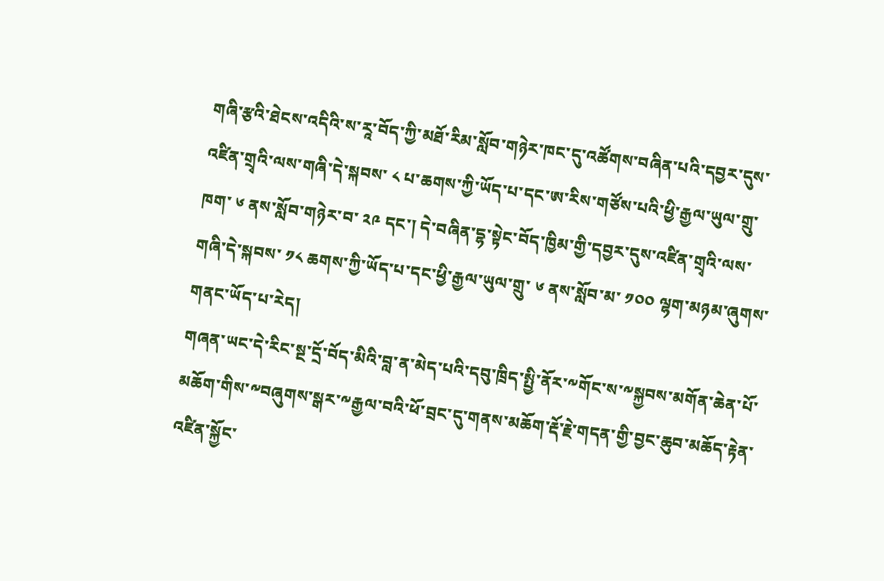གཞི་རྩའི་ཐེངས་འདིའི་ས་རཱ་བོད་ཀྱི་མཐོ་རིམ་སློབ་གཉེར་ཁང་དུ་འཚོགས་བཞིན་པའི་དབྱར་དུས་འཛིན་གྲྭའི་ལས་གཞི་དེ་སྐབས་ ༨ པ་ཆགས་ཀྱི་ཡོད་པ་དང་ཨ་རིས་གཙོས་པའི་ཕྱི་རྒྱལ་ཡུལ་གྲུ་ཁག་ ༦ ནས་སློབ་གཉེར་བ་ ༢༩ དང་། དེ་བཞིན་དྷ་སྟེང་བོད་ཁྱིམ་གྱི་དབྱར་དུས་འཛིན་གྲྭའི་ལས་གཞི་དེ་སྐབས་ ༡༨ ཆགས་ཀྱི་ཡོད་པ་དང་ཕྱི་རྒྱལ་ཡུལ་གྲུ་ ༦ ནས་སློབ་མ་ ༡༠༠ ལྷག་མཉམ་ཞུགས་གནང་ཡོད་པ་རེད།
གཞན་ཡང་དེ་རིང་སྔ་དྲོ་བོད་མིའི་བླ་ན་མེད་པའི་དབུ་ཁྲིད་སྤྱི་ནོར་༸གོང་ས་༸སྐྱབས་མགོན་ཆེན་པོ་མཆོག་གིས་༸བཞུགས་སྒར་༸རྒྱལ་བའི་ཕོ་བྲང་དུ་གནས་མཆོག་རྡོ་རྗེ་གདན་གྱི་བྱང་ཆུབ་མཆོད་རྟེན་འཛིན་སྐྱོང་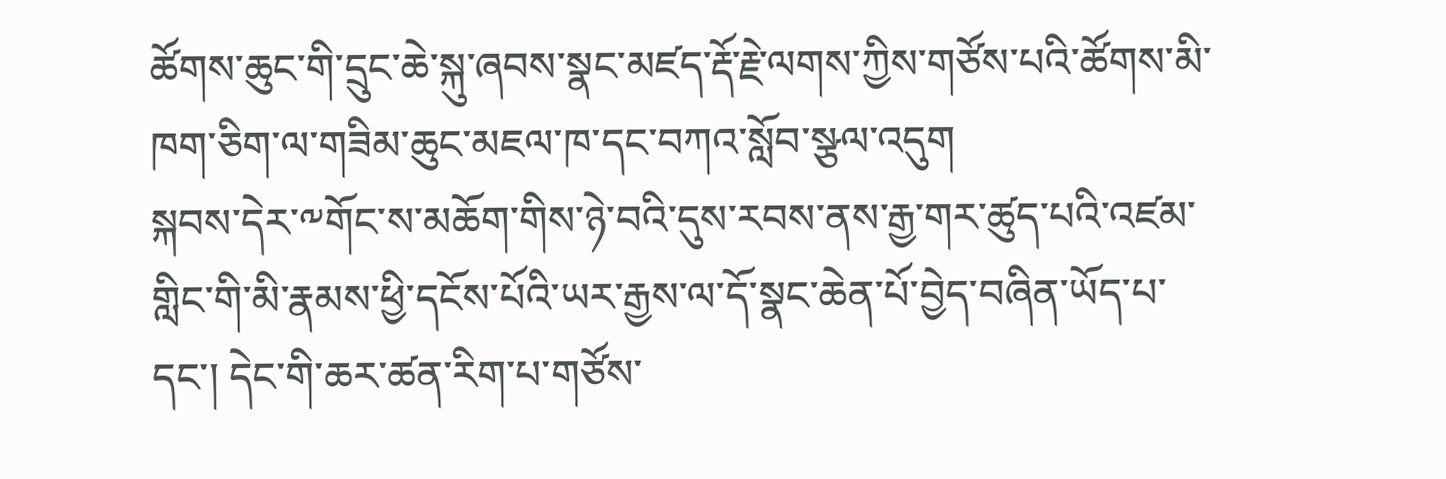ཚོགས་ཆུང་གི་དྲུང་ཆེ་སྐུ་ཞབས་སྣང་མཛད་རྡོ་རྗེ་ལགས་ཀྱིས་གཙོས་པའི་ཚོགས་མི་ཁག་ཅིག་ལ་གཟིམ་ཆུང་མཇལ་ཁ་དང་བཀའ་སློབ་སྩལ་འདུག
སྐབས་དེར་༸གོང་ས་མཆོག་གིས་ཉེ་བའི་དུས་རབས་ནས་རྒྱ་གར་ཚུད་པའི་འཛམ་གླིང་གི་མི་རྣམས་ཕྱི་དངོས་པོའི་ཡར་རྒྱས་ལ་དོ་སྣང་ཆེན་པོ་བྱེད་བཞིན་ཡོད་པ་དང་། དེང་གི་ཆར་ཚན་རིག་པ་གཙོས་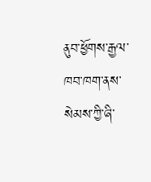ནུབ་ཕྱོགས་རྒྱལ་ཁབ་ཁག་ནས་སེམས་ཀྱི་ཞི་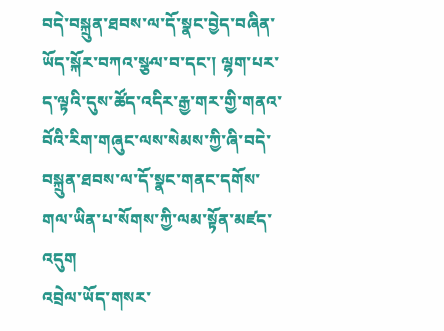བདེ་བསྐྲུན་ཐབས་ལ་དོ་སྣང་བྱེད་བཞིན་ཡོད་སྐོར་བཀའ་སྩལ་བ་དང་། ལྷག་པར་ད་ལྟའི་དུས་ཚོད་འདིར་རྒྱ་གར་གྱི་གནའ་བོའི་རིག་གཞུང་ལས་སེམས་ཀྱི་ཞི་བདེ་བསྐྲུན་ཐབས་ལ་དོ་སྣང་གནང་དགོས་གལ་ཡིན་པ་སོགས་ཀྱི་ལམ་སྟོན་མཛད་འདུག
འབྲེལ་ཡོད་གསར་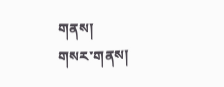གནས།
གསར་གནས།